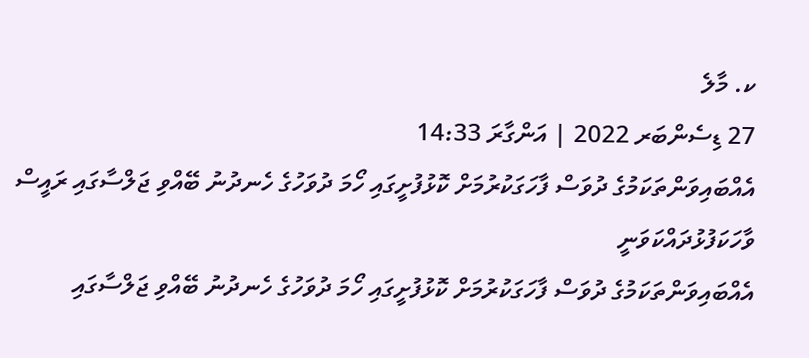ކ. މާލެ
27 ޑިސެންބަރ 2022 | އަންގާރަ 14:33
އެއްބައިވަންތަކަމުގެ ދުވަސް ފާހަގަކުރުމަށް ކޮޅުފުށީގައި ހޯމަ ދުވަހުގެ ހެނދުނު ބޭއްވި ޖަލްސާގައި ރައީސް ވާހަކަފުޅުދައްކަވަނީ
އެއްބައިވަންތަކަމުގެ ދުވަސް ފާހަގަކުރުމަށް ކޮޅުފުށީގައި ހޯމަ ދުވަހުގެ ހެނދުނު ބޭއްވި ޖަލްސާގައި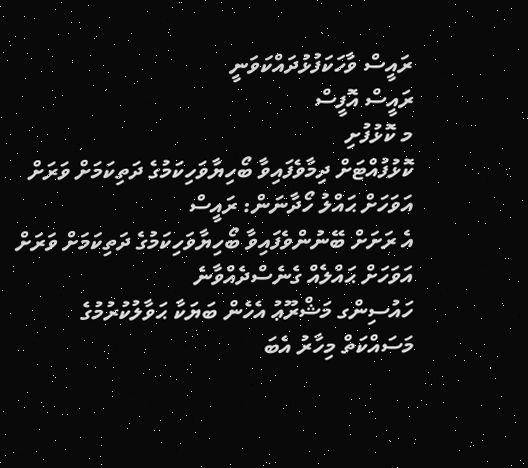ރައީސް ވާހަކަފުޅުދައްކަވަނީ
ރައީސް އޮފީސް
މ ކޮޅުފުށި
ކޮޅުފުއްޓަށް ދިމާވެފައިވާ ބޯހިޔާވަހިކަމުގެ ދަތިކަމަށް ވަރަށް އަވަހަށް ޙައްލު ހޯދާނަން: ރައީސް
އެ ރަށަށް ބޭނުންވެފައިވާ ބޯހިޔާވަހިކަމުގެ ދަތިކަމަށް ވަރަށް އަވަހަށް ޙައްލެއް ގެނެސްދެއްވާނެ
ހައުސިންގ މަޝްރޫޢު އެހެން ބަޔަކާ ޙަވާލުކުރުމުގެ މަސައްކަތް މިހާރު އެބަ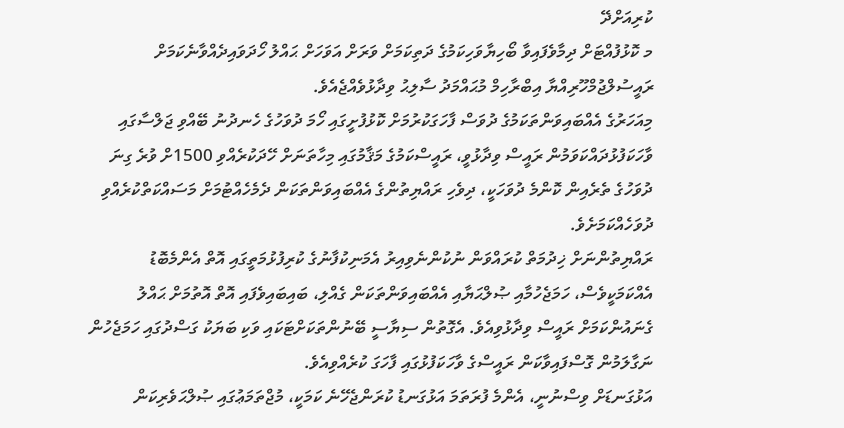ކުރިއަށްދޭ
މ ކޮޅުފުއްޓަށް ދިމާވެފައިވާ ބޯހިޔާވަހިކަމުގެ ދަތިކަމަށް ވަރަށް އަވަހަށް ޙައްލު ހޯދަވައިދެއްވާނެކަމަށް ރައީސުލްޖުމްހޫރިއްޔާ އިބްރާހިމް މުޙައްމަދު ސާލިޙު ވިދާޅުވެއްޖެއެވެ.
މިއަހަރުގެ އެއްބައިވަންތަކަމުގެ ދުވަސް ފާހަގަކުރުމަށް ކޮޅުފުށީގައި ހޯމަ ދުވަހުގެ ހެނދުނު ބޭއްވި ޖަލްސާގައި ވާހަކަފުޅުދައްކަވަމުން ރައީސް ވިދާޅުވީ، ރައީސްކަމުގެ މަޤާމުގައި މިހާތަނަށް ހޭދަކުރެއްވި 1500ށް ވުރެ ގިނަ ދުވަހުގެ ތެރެއިން ކޮންމެ ދުވަހަކީ، ދިވެހި ރައްޔިތުންގެ އެއްބައިވަންތަކަން ދެމެހެއްޓުމަށް މަސައްކަތްކުރެއްވި ދުވަހެއްކަމަށެވެ.
ރައްޔިތުންނަށް ޚިދުމަތް ކުރައްވަން ނުކުންނެވިއިރު އެމަނިކުފާނުގެ ކުރިފުޅުމަތީގައި އޮތް އެންމެބޮޑު އެއްކަމަކީވެސް، ހަމަޖެހުމާއި ޞުލްޙަޔާއި އެއްބައިވަންތަކަން ގެއްލި، ބައިބައިވެފައި އޮތް އޮތުމަށް ޙައްލު ގެނައުންކަމަށް ރައީސް ވިދާޅުވިއެވެ. އެގޮތުން ސިޔާސީ ބޭނުންތަކަށްޓަކައި ވަކި ބަޔަކު ގަސްދުގައި ހަމަޖެހުން ނަގާލަމުން ގޮސްފައިވާކަން ރައީސްގެ ވާހަކަފުޅުގައި ފާހަގަ ކުރެއްވިއެވެ.
އަޅުގަނޑަށް ވިސްނުނީ، އެންމެ ފުރަތަމަ އަޅުގަނޑު ކުރަންޖެހޭނެ ކަމަކީ، މުޖްތަމަޢުގައި ޞުލްޙަވެރިކަން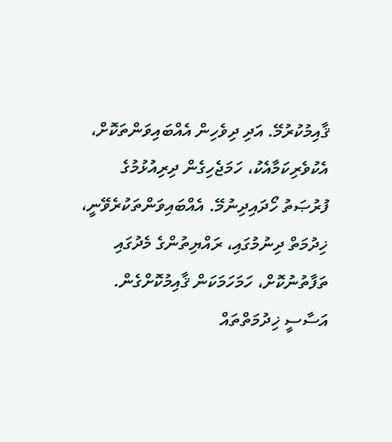ޤާއިމުކުރުމޭ. އަދި ދިވެހިން އެއްބައިވަންތަކޮށް، އެކުވެރިކަމާއެކު، ހަމަޖެހިގެން ދިރިއުޅުމުގެ ފުރުޞަތު ހޯދައިދިނުމޭ. އެއްބައިވަންތަކުރެވޭނީ، ޚިދުމަތް ދިނުމުގައި، ރައްޔިތުންގެ މެދުގައި ތަފާތުނުކޮށް، ހަމަހަމަކަން ޤާއިމުކޮށްގެން. އަސާސީ ޚިދުމަތްތައް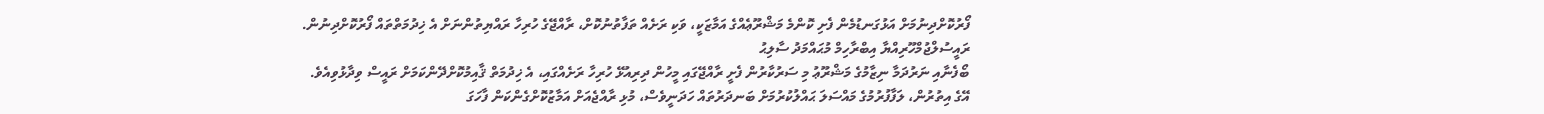ފޯރުކޮށްދިނުމަށް އަޅުގަނޑުމެން ފެށި ކޮންމެ މަޝްރޫޢެއްގެ އަމާޒަކީ، ވަކި ރަށެއް ތަފާތުނުކޮށް، ރާއްޖޭގެ ހުރިހާ ރައްޔިތުންނަށް އެ ޚިދުމަތްތައް ފޯރުކޮށްދިނުން.
ރައީސުލްޖުމްހޫރިއްޔާ އިބްރާހިމް މުޙައްމަދު ސާލިޙު
ބޯފެނާއި ނަރުދަމާ ނިޒާމުގެ މަޝްރޫޢު މި ސަރުކާރުން ފެށީ ރާއްޖޭގައި މީހުން ދިރިއުޅޭ ހުރިހާ ރަށެއްގައި، އެ ޚިދުމަތް ޤާއިމުކޮށްދޭންކަމަށް ރައީސް ވިދާޅުވިއެވެ.
އޭގެ އިތުރުން، ލަފާފުރުމުގެ މައްސަލަ ޙައްލުކުރުމަށް ބަނދަރުތައް ހަދަނީވެސް، މުޅި ރާއްޖެއަށް އަމާޒުކޮށްގެންކަން ފާހަގަ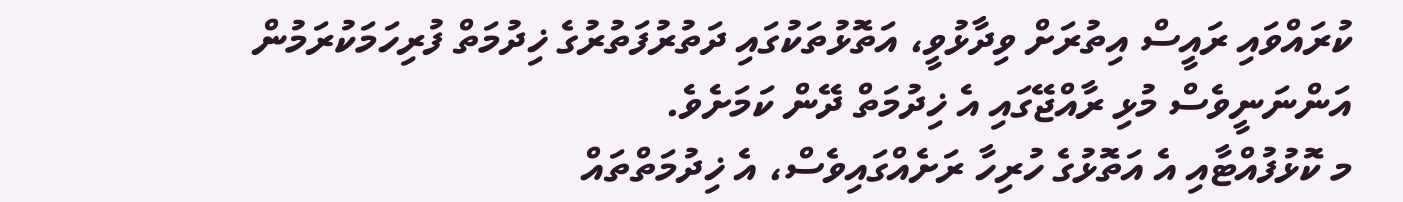ކުރައްވައި ރައީސް އިތުރަށް ވިދާޅުވީ، އަތޮޅުތަކުގައި ދަތުރުފަތުރުގެ ޚިދުމަތް ފުރިހަމަކުރަމުން އަންނަނީވެސް މުޅި ރާއްޖޭގައި އެ ޚިދުމަތް ދޭން ކަމަށެވެ.
މ ކޮޅުފުއްޓާއި އެ އަތޮޅުގެ ހުރިހާ ރަށެއްގައިވެސް، އެ ޚިދުމަތްތައް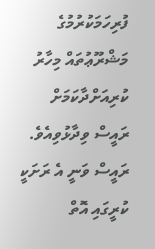ފުރިހަމަކުރުމުގެ މަޝްރޫޢުތައް މިހާރު ކުރިއަށްދާކަމަށް ރައީސް ވިދާޅުވިއެވެ.
ރައީސް ވަނީ އެ ރަށަކީ ކުރީގައި އޮތް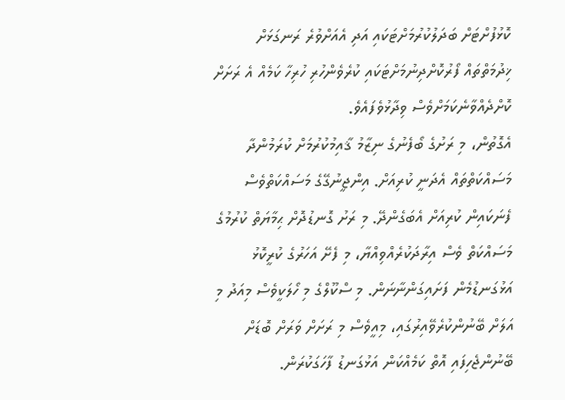ކޮޅުފުށްޓަށް ބަދަލުކުރުމަށްޓަކައި އަދި އެއަށްވުރެ ރަނގަޅަށް ޚިދުމަތްތައް ފޯރުކޮށްދިނުމަށްޓަކައި ކުރެވެންހުރި ހުރިހާ ކަމެއް އެ ރަށަށް ކޮށްދެއްވާނެކަމަށްވެސް ވިދާޅުވެފައެވެ.
އެގޮތުން، މި ރަށުގެ ބޯފެނުގެ ނިޒާމު ޤާއިމުކުރުމަށް ކުރަމުންދާ މަސައްކަތްތައް އެދަނީ ކުރިއަށް. އިންޖީނުގޭގެ މަސައްކަތްވެސް ފެނަކައިން ކުރިއަށް އެބަގެންދޭ. މި ރަށު ގޮނޑުދޮށް ޙިމާޔަތް ކުރުމުގެ މަސައްކަތް ވެސް އިރާދަކުރެއްވިއްޔާ، މި ފެށޭ އަހަރުގެ ކުރީކޮޅު އަޅުގަނޑުމެން ފަށައިގަންނާނަން. މި ސްކޫލްގެ މި ހޯލަކީވެސް މިއަދު މި އަލަށް ބޭނުންކުރެވޭއިރުގައި، މިއީވެސް މި ރަށަށް ވަރަށް ބޮޑަށް ބޭނުންޖެހިފައި އޮތް ކަމެއްކަން އަޅުގަނޑު ފާހަގަކުރަން.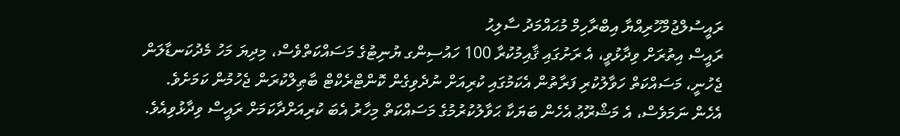ރައީސުލްޖުމްހޫރިއްޔާ އިބްރާހިމް މުޙައްމަދު ސާލިޙު
ރައީސް އިތުރަށް ވިދާޅުވީ، އެ ރަށުގައި ޤާއިމުކުރާ 100 ހައުސިންގ ޔުނިޓުގެ މަސައްކަތްވެސް، މިދިޔަ މަހު މެދުކަނޑާލަން ޖެހުނީ، މަސައްކަތް ހަވާލުކުރި ފަރާތުން އެކަމުގައި ކުރިއަށް ނުދެވިގެން ކޮންޓްރެކްޓް ބާޠިލްކުރަން ޖެހުމުން ކަމަށެވެ.
އެހެން ނަމަވެސް، އެ މަޝްރޫޢު އެހެން ބަޔަކާ ޙަވާލުކުރުމުގެ މަސައްކަތް މިހާރު އެބަ ކުރިއަށްދާކަމަށް ރައީސް ވިދާޅުވިއެވެ.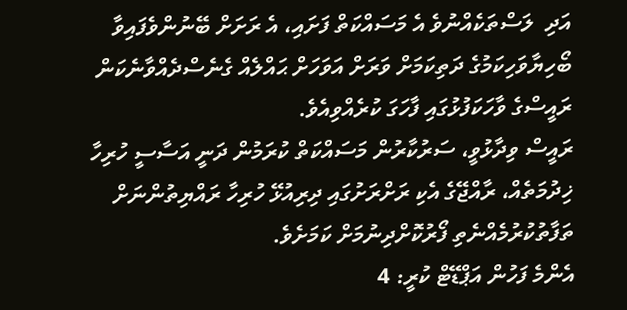އަދި  ލަސްތަކެއްނުވެ އެ މަސައްކަތް ފަށައި، އެ ރަށަށް ބޭނުންވެފައިވާ ބޯހިޔާވަހިކަމުގެ ދަތިކަމަށް ވަރަށް އަވަހަށް ޙައްލެއް ގެނެސްދެއްވާނެކަން ރައީސްގެ ވާހަކަފުޅުގައި ފާހަގަ ކުރެއްވިއެވެ.
ރައީސް ވިދާޅުވީ، ސަރުކާރުން މަސައްކަތް ކުރަމުން ދަނީ އަސާސީ ހުރިހާ ޚިދުމަތެއް، ރާއްޖޭގެ އެކި ރަށްރަށުގައި ދިރިއުޅޭ ހުރިހާ ރައްޔިތުންނަށް ތަފާތުކުރުމެއްނެތި ފޯރުކޮށްދިނުމަށް ކަމަށެވެ.
އެންމެ ފަހުން އަޕްޑޭޓް ކުރީ: 4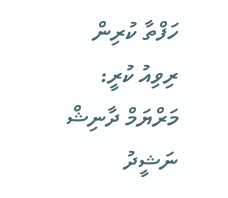ހަފްތާ ކުރިން
ރިވިއު ކުރީ: މަރްޔަމް ދާނިޝް ނަޝީދު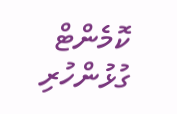ކޮމެންޓް
ގުޅުންހުރި